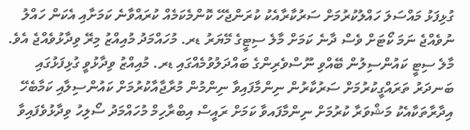ގުޅިފަޅު މައްސަލަ ހައްލުކުރުމަށް ސަރުކާރާއެކު ކުރަންޖެހޭ ކޮންމެކަމެއް ކުރައްވާނެ ކަމަށާއި އެކަން ހައްލު ނުވެއްޖެ ނަމަ ކޯޓަށް ވެސް ދާނެ ކަމަށް މާލެ ސިޓީގެ މޭޔަރު ޑރ. މުހައްމަދު މުއިއްޒު މިރޭ ވިދާޅުވެއްޖެ އެވެ.
މާލެ ސިޓީ ކައުންސިލުން ބޭއްވި ނޫސްވެރިންގެ ބައްދަލުވުމެއްގައި ޑރ. މުއިއްޒު ވިދާޅުވީ ގުޅިފަޅުގައި ބަނދަރު ތަރައްގީކުރުމަށް ސަރުކާރުން ނިންމާފައިވާ ނިންމުން މުރާޖާއާކުރުމަށް ކައުންސިލާއި ކަމާބެހޭ އިދާރާތަކާއެކު މަޝްވަރާ ކުރުމަށް ނިންމާފައވާ ކަމަށް ރައީސް އިބްރާހިމް މުހައްމަދު ސޯލިހު ވިދާޅުވެފައިވާ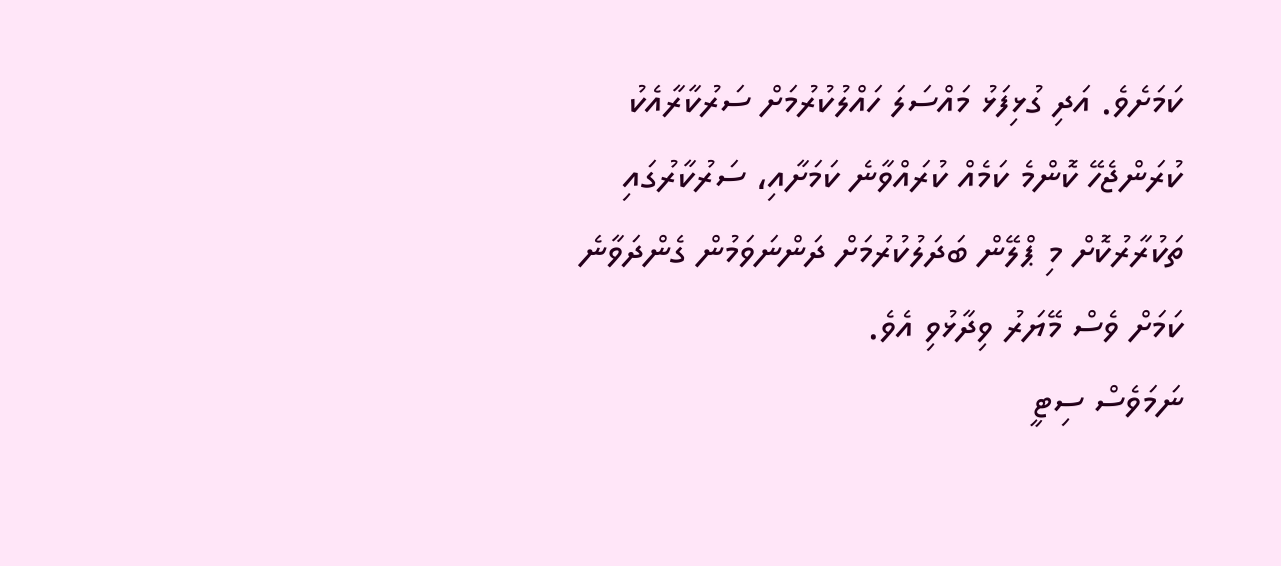ކަމަށެވެ. އަދި ގުޅިފަޅު މައްސަލަ ހައްލުކުރުމަށް ސަރުކާރާއެކު ކުރަންޖެހޭ ކޮންމެ ކަމެއް ކުރައްވާނެ ކަމަށާއި، ސަރުކާރުގައި ތަކުރާރުކޮށް މި ޕްލޭން ބަދަލުކުރުމަށް ދަންނަވަމުން ގެންދަވާނެ ކަމަށް ވެސް މޭޔަރު ވިދާޅުވި އެވެ.
ނަމަވެސް ސިޓީ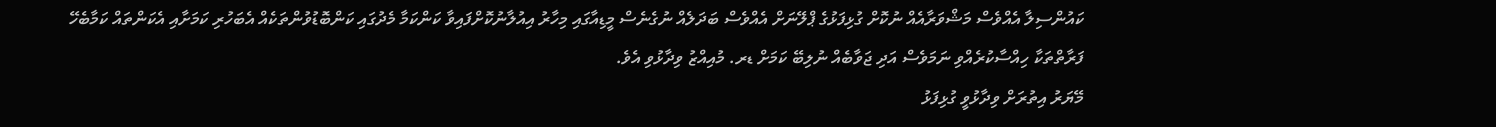ކައުންސިލާ އެއްވެސް މަޝްވަރާއެއް ނުކޮށް ގުޅިފަޅުގެ ޕްލޭނަށް އެއްވެސް ބަދަލެއް ނުގެނެސް މީޑިއާގައި މިހާރު އިއުލާނުކޮށްފައިވާ ކަންކަމާ މެދުގައި ކަންބޮޑުވުންތަކެއް އެބަހުރި ކަމަށާއި އެކަންތައް ކަމާބެހޭ ފަރާތްތަކާ ހިއްސާކުރެއްވި ނަމަވެސް އަދި ޖަވާބެއް ނުލިބޭ ކަމަށް ޑރ. މުއިއްޒު ވިދާޅުވި އެވެ.
މޭޔަރު އިތުރަށް ވިދާޅުވީ ގުޅިފަޅު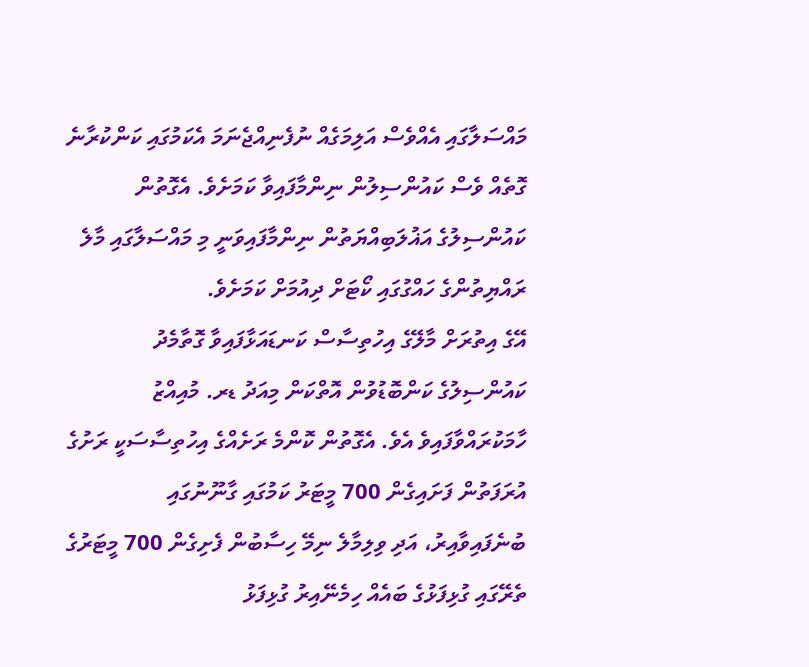މައްސަލާގައި އެއްވެސް އަލިމަގެއް ނުފެނިއްޖެނަމަ އެކަމުގައި ކަންކުރާނެ ގޮތެއް ވެސް ކައުންސިލުން ނިންމާފައިވާ ކަމަށެވެ. އެގޮތުން ކައުންސިލުގެ އަޣުލަބިއްޔަތުން ނިންމާފައިވަނީ މި މައްސަލާގައި މާލެ ރައްޔިތުންގެ ހައްގުގައި ކޯޓަށް ދިއުމަށް ކަމަށެވެ.
އޭގެ އިތުރަށް މާލޭގެ އިހުތިސާސް ކަނޑައަޅާފައިވާ ގޮތާމެދު ކައުންސިލުގެ ކަންބޮޑުވުން އޮތްކަން މިއަދު ޑރ. މުއިއްޒު ހާމަކުރައްވާފައިވެ އެވެ. އެގޮތުން ކޮންމެ ރަށެއްގެ އިހުތިސާސަކީ ރަށުގެ އުރަފަތުން ފަށައިގެން 700 މީޓަރު ކަމުގައި ގާނޫނުގައި ބުނެފައިވާއިރު، އަދި ވިލިމާލެ ނިމޭ ހިސާބުން ފެށިގެން 700 މީޓަރުގެ ތެރޭގައި ގުޅިފަޅުގެ ބައެއް ހިމެނޭއިރު ގުޅިފަޅު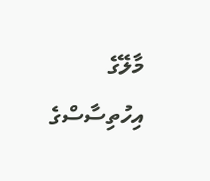މާލޭގެ އިހުތިސާސްގެ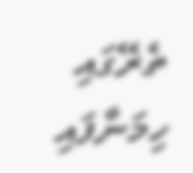ތެރޭގައި ހިމަނާފައި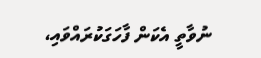ނުވާތީ އެކަން ފާހަގަކުރައްވައި،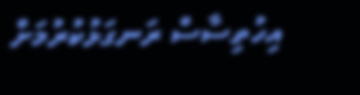އިހުތިސާސް ރަނގަޅުކުރުމަށް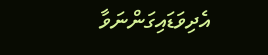އެދިވަޑައިގަންނަވާ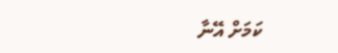ކަމަށް އޭނާ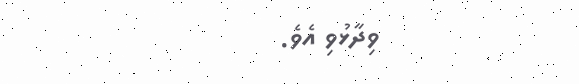ވިދާޅުވި އެވެ.